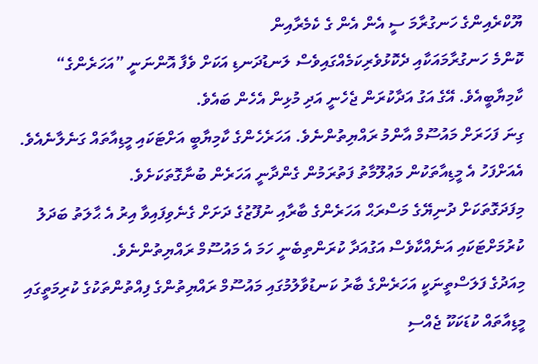ޔޫކްރެއިންގެ ހަނގުރާމަ ސީ އެން އެން ގެ ކެމެރާއިން
ކޮންމެ ހަނގުރާމައަކާއި ދެކޮޅުވެރިކަމެއްގައިވެސް ލަނޑުދަނޑި އަކަށް ވެފާ އޮންނަނީ ”އަހަރެންގެ“ ކާމިޔާބީއެވެ. އޭގެ އަގު އަދާކުރަން ޖެހެނީ އަދި މުޅިން އެހެން ބައެވެ.
ގިނަ ފަހަރަށް މައުސޫމް އާންމު ރައްޔިތުންނެވެ. އަހަރެހެންގެ ކާމިޔާބީ އަށްޓަކައި މީޑިއާތައް ގަނެލާނެއެވެ. އެއަށްފަހު އެ މީޑިއާތަކުން މަޢުލޫމާތު ފަތުރަމުން ގެންދާނީ އަހަރެން ބުނާގޮތަކަށެވެ.
މިފަދަގޮތަކަށް ދުނިޔޭގެ މަސްރަޙް އަހަރެންގެ ބާރާއި ނުފޫޒުގެ ދަށަށް ގެނެވިފައިވާ އިރު އެ ޙާލަތު ބަދަލު ކުރުމަށްޓަކައި އަނެއްކާވެސް އަގުއަދާ ކުރަންތިބެނީ ހަމަ އެ މައުސޫމް ރައްޔިތުންނެވެ.
މިއަދުގެ ފަލަސްތީނަކީ އަހަރެންގެ ބާރު ކަނޑުވާލުމުގައި މައުސޫމް ރައްޔިތުންގެ ފިއްތުންތަކުގެ ކުރިމަތީގައި މީޑިއާތައް ކުޑަކަކޫ ޖެއްސި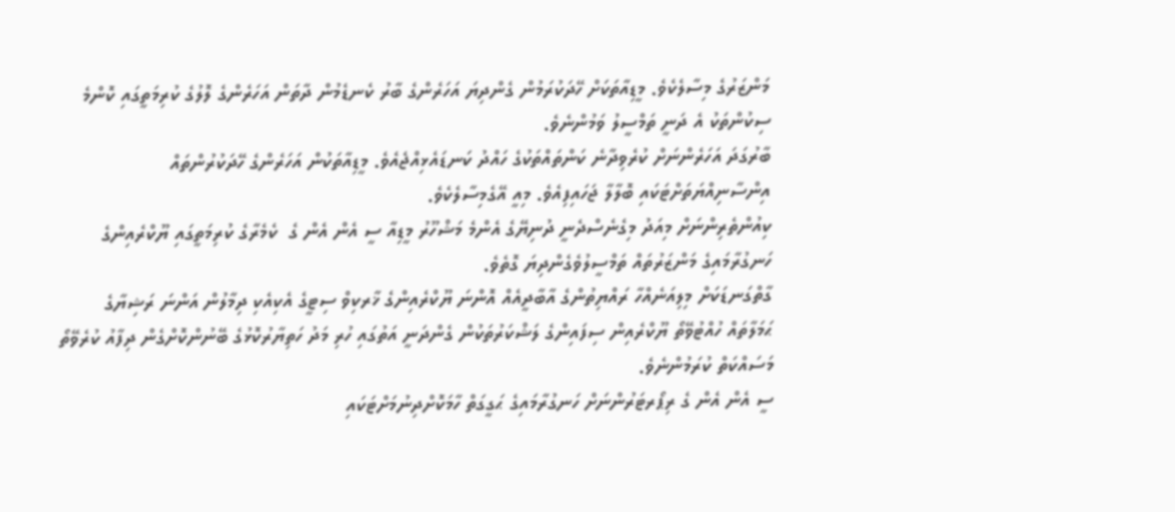މަންޒަރުގެ މިސާލެކެވެ. މީޑިއާތަކަށް ހޭދަކުރަމުން ގެންދިޔަ އަހަރެންގެ ބާރު ކެނޑެމުން ދާތަން އަހަރެންގެ ލޮލުގެ ކުރިމަތީގައި ކޮންމެ ސިކުންތަކު އެ ދަނީ ތަމްސީލު ވަމުންނެވެ.
ބާރުގަދަ އަހަރެންނަށް ކުރެވިދާނެ ކަންތައްތަކުގެ ހައްދު ކަނޑައެޅިއްޖެއެވެ. މީޑިއާތަކުން އަހަރެންގެ ހޭދަކުރުންތައް އިންސާނިއްޔަތަށްޓަކައި ބޮލާލާ ޖަހައިފިއެވެ. މިއީ އޭގެމިސާލެކެވެ.
ކިއުންތެރިންނަށް މިއަދު މިގެނެސްދެނީ ދުނިޔޭގެ އެންމެ މަޝްހޫރު މީޑިއާ ސީ އެން އެން ގެ  ކެމެރާގެ ކުރިމަތީގައި ޔޫކްރެއިންގެ ހަނގުރާމައިގެ މަންޒަރުތައް ތަމްސީލުވެގެންދިޔަ ގޮތެވެ.
ގާތްގަނޑަކަށް މިލިއަނެއްހާ ރައްޔިތުންގެ އާބާދީއެއް އޮންނަ ޔޫކްރެއިންގެ ޚާރކިވް ސިޓީގެ އެކިއެކި ދިމާލުން އަންނަ ރަޝިޔާގެ ޙަމަލާތައް ހުއްޓުވޭތޯ ޔޫކްރެއިން ސިފައިންގެ ލަޝްކަރުތަކުން ގެންދަނީ އަތުގައި ހުރި މަދު ހަތިޔާރުކޮޅުގެ ބޭނުންކޮށްގެން ދިފާއު ކުރެވޭތޯ މަސައްކަތް ކުރަމުންނެވެ.
ސީ އެން އެން ގެ ރިޕޯރޓަރުންނަށް ހަނގުރާމައިގެ ޙަގީގަތް ހާމަކޮށްދިނުމަށްޓަކައި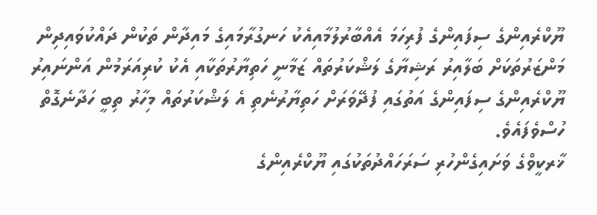ޔޫކްރެއިންގެ ސިފައިންގެ ފުރިހަމަ އެއްބާރުލުމާއިއެކު ހަނގުރާމައިގެ މައިދާން ތަކުން ދައްކުވައިދިން މަންޒަރުތަކަށް ބަލާއިރު ރަޝިޔާގެ ލަޝްކަރުތައް ޒަމާނީ ހަތިޔާރުތަކާއި އެކު ކުރިއަރަމުން އަންނައިރު ޔޫކްރެއިންގެ ސިފައިންގެ އަތުގައި ފުދޭވަރަށް ހަތިޔާރުނެތި އެ ލަޝްކަރުތައް މިހާރު ތިބީ ހަދާނެގޮތް ހުސްވެފައެވެ.
ޚާރކީވްގެ ވަށައިގެންހުރި ސަރަހައްދުތަކުގައި ޔޫކްރެއިންގެ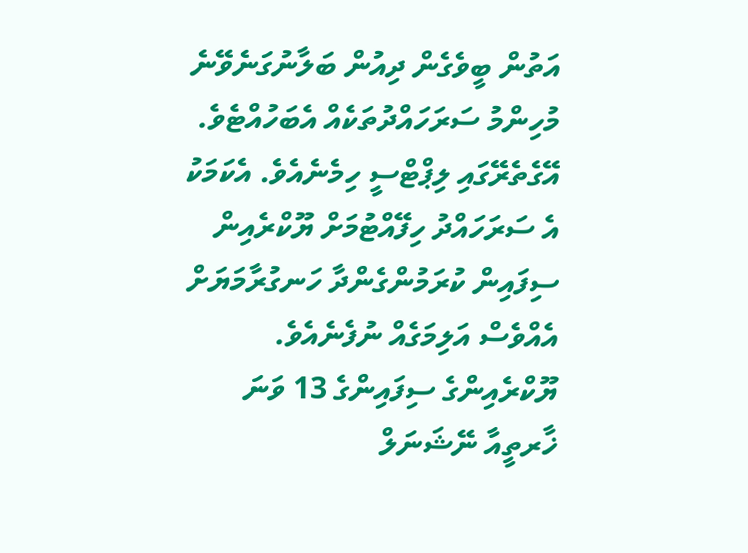އަތުން ބީވެގެން ދިއުން ބަލާނުގަނެވޭނެ މުހިންމު ސަރަހައްދުތަކެއް އެބަހުއްޓެވެ. އޭގެތެރޭގައި ލިޕްޓްސީ ހިމެނެއެވެ. އެކަމަކު އެ ސަރަހައްދު ހިފޭއްޓުމަށް ޔޫކްރެއިން ސިފައިން ކުރަމުންގެންދާ ހަނގުރާމަޔަށް އެއްވެސް އަލިމަގެއް ނުފެނެއެވެ.
ޔޫކްރެއިންގެ ސިފައިންގެ 13 ވަނަ ޚާރތީއާ ނޭޝަނަލް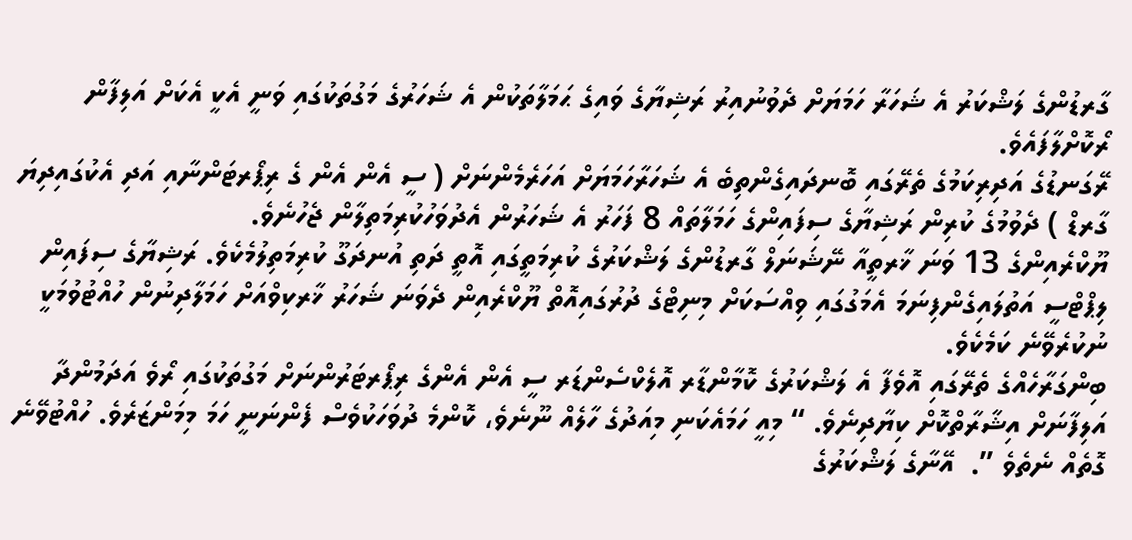ގާރޑުންގެ ލަޝްކަރު އެ ޝަހަރާ ހަމަޔަށް ދެވުނުއިރު ރަޝިޔާގެ ވައިގެ ޙަމަލާތަކުން އެ ޝަހަރުގެ މަގުތަކުގައި ވަނީ އެކީ އެކަށް އަލިފާން ރޯކޮށްލާފައެވެ.
ރޭގަނޑުގެ އަދިރިކަމުގެ ތެރޭގައި ބޮނދައިގެންތިބެ އެ ޝަހަރާހަމަޔަށް އަހަރެމެންނަށް ( ސީ އެން އެން ގެ ރިޕޯރޓަންނާއި އަދި އެކުގައިދިޔަ ގާރޑް ) ދެވުމުގެ ކުރިން ރަޝިޔާގެ ސިފައިންގެ ހަމަލާތައް 8 ފަހަރު އެ ޝަހަރުން އެދުވަހުކުރިމަތިލާން ޖެހުނެވެ.
ޔޫކްރެއިންގެ 13 ވަނަ ޚާރތީއާ ނޭޝަނަލް ގާރޑުންގެ ލަޝްކަރުގެ ކުރިމަތީގައި އޮތީ ދަތި އުނދަގޫ ކުރިމަތިލުމެކެވެ. ރަޝިޔާގެ ސިފައިން ލިޕްޓްސީ އަތުލައިގެންފިނަމަ އެމަގުގައި ވިއްސަކަށް މިނިޓްގެ ދުރުގައިއޮތް ޔޫކްރެއިން ދެވަނަ ޝަހަރު ޚާރކިވްއަށް ހަމަލާދިނުން ހުއްޓުވުމަކީ ނުކުރެވޭނެ ކަމެކެވެ.
ބިންގަރާހެއްގެ ތެރޭގައި އޮވެފާ އެ ލަޝްކަރުގެ ކޮމާންޑާރ އޮލެކްސެންޑަރ ސީ އެން އެންގެ ރިޕޯރޓަރުންނަށް މަގުތަކުގައި ރޯވެ އަދަމުންދާ އަލިފާނަށް އިޝާރާތްކޮށް ކިޔާދިނެވެ. “ މިއީ ހަމައެކަނި މިއަދުގެ ހާލެއް ނޫނެވެ، ކޮންމެ ދުވަހަކުވެސް ފެންނަނީ ހަމަ މިމަންޒަރެވެ. ހުއްޓުވޭނެ ގޮތެއް ނެތެވެ ”.  އޭނާގެ ލަޝްކަރުގެ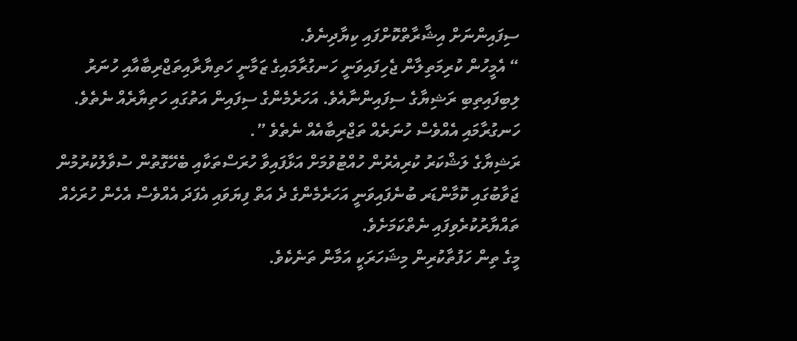ސިފައިންނަށް އިޝާރާތްކޮށްފައި ކިޔާދިނެވެ.
“ އެމީހުން ކުރިމަތިލާން ޖެހިފައިވަނީ ހަނގުރާމައިގެ ޒަމާނީ ހަތިޔާރާއިތަޖްރިބާއާއި ހުނަރު ލިބިފައިތިބި ރަޝިޔާގެ ސިފައިންނާއެވެ. އަހަރެމެންގެ ސިފައިން އަތުގައި ހަތިޔާރެއް ނެތެވެ. ހަނގުރާމައި އެއްވެސް ހުނަރެއް ތަޖްރިބާއެއް ނެތެވެ ”.
ރަޝިޔާގެ ލަޝްކަރު ކުރިއެރުން ހުއްޓުވުމަށް އަޅާފައިވާ ހުރަސްތަކާއި ބެހޭގޮތުން ސުވާލުކުރުމުން ޖަވާބުގައި ކޮމާންޑަރ ބުނެފައިވަނީ އަހަރެމެންގެ ދެ އަތް ފިޔަވައި އެފަދަ އެއްވެސް އެހެން ހުރަހެއް ތައްޔާރުކުރެވިފައި ނެތްކަމަށެވެ.
މީގެ ތިން ހަފުތާކުރިން މިޝަހަރަކީ އަމާން ތަނެކެވެ.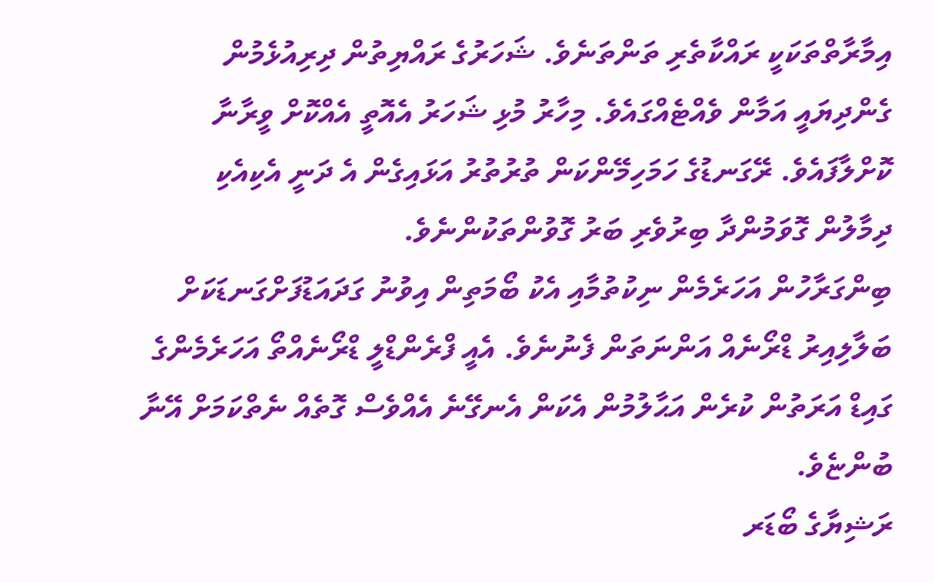އިމާރާތްތަކަކީ ރައްކާތެރި ތަންތަނެވެ. ޝަހަރުގެ ރައްޔިތުން ދިރިއުޅެމުން ގެންދިޔައީ އަމާން ވެއްޓެއްގައެވެ. މިހާރު މުޅި ޝަހަރު އެއޮތީ އެއްކޮށް ވީރާނާ ކޮށްލާފައެވެ. ރޭގަނޑުގެ ހަމަހިމޭންކަން ތުރުތުރު އަޅައިގެން އެ ދަނީ އެކިއެކި ދިމާލުން ގޮވަމުންދާ ބިރުވެރި ބަރު ގޮވުންތަކުންނެވެ.
ބިންގަރާހުން އަހަރެމެން ނިކުތުމާއި އެކު ބޯމަތިން އިވުނު ގަދައަޑުފަށްގަނޑަކަށް ބަލާލިއިރު ޑްރޯނެއް އަންނަތަން ފެނުނެވެ. އެއީ ފްރެންޑްލީ ޑްރޯނެއްތޯ އަހަރެމެންގެ ގައިޑް އަރަތުން ކުރެން އަޙާލުމުން އެކަން އެނގޭނެ އެއްވެސް ގޮތެއް ނެތްކަމަށް އޭނާ ބުންޏެވެ.
ރަޝިޔާގެ ބޯޑަރ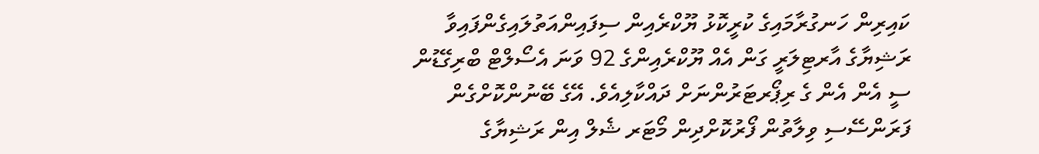ކައިރިން ހަނގުރާމައިގެ ކުރީކޮޅު ޔޫކްރެއިން ސިފައިންއަތުލައިގެންފައިވާ ރަޝިޔާގެ އާރޓިލަރީ ގަން އެއް ޔޫކްރެއިންގެ 92 ވަނަ އެސޯލްޓް ބްރިގޭޑުން ސީ އެން އެން ގެ ރިޕޯރޓަރުންނަށް ދައްކާލިއެވެ. އޭގެ ބޭނުންކޮށްގެން ފަރަންސޭސި ވިލާތުން ފޯރުކޮށްދިން މޯޓަރ ޝެލް އިން ރަޝިޔާގެ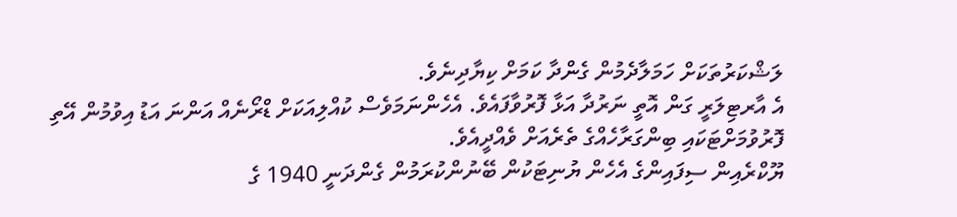ލަޝްކަރުތަކަށް ހަމަލާދެމުން ގެންދާ ކަމަށް ކިޔާދިނެވެ.
އެ އާރޓިލަރީ ގަން އޮތީ ނަރުދާ އަޅާ ފޮރުވާފައެވެ. އެހެންނަމަވެސް ކުއްލިއަކަށް ޑްރޯނެއް އަންނަ އަޑު އިވުމުން އޭތި ފޮރުވުމަށްޓަކައި ބިންގަރާހެއްގެ ތެރެއަށް ވެއްދީއެވެ.
ޔޫކްރެއިން ސިފައިންގެ އެހެން ޔުނިޓަކުން ބޭނުންކުރަމުން ގެންދަނީ 1940 ގެ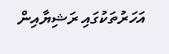އަހަރުތަކުގައި ރަޝިޔާއިން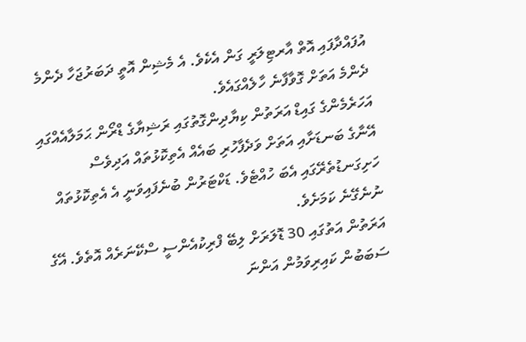އުފައްދާފައި އޮތް އާރޓިލަރީ ގަން އެކެވެ. އެ މެޝިން އޮތީ ދަބަރުޖަހާ ދެންމެ ދެންމެ އަތަށް ގޮވާފާނެ ހާލެއްގައެވެ.
އަހަރެމެންގެ ގައިޑް އަރަތުން ކިޔާދިންގޮތުގައި ރަޝިޔާގެ ޑްރޯން ޙަމަލާއެއްގައި އޭނާގެ ބަނޑަށާއި އަތަށް ވަދެފާހުރި ބައެއް އެތިކޮޅުތައް އަދިވެސް ހަށިގަނޑުތެރޭގައި އެބަ ހުއްޓެވެ. ޑަކްޓަރުން ބުނެފައިވަނީ އެ އެތިކޮޅުތައް ނުނެގޭނެ ކަމަށެވެ.
އަރަތުން އަތުގައި 30 ޑޮލަރަށް ލިބޭ ފްރިކުއެންސީ ސްކޭނަރެއް އޮތެވެ. އޭގެ ސަބަބުން ކައިރިވަމުން އަންނަ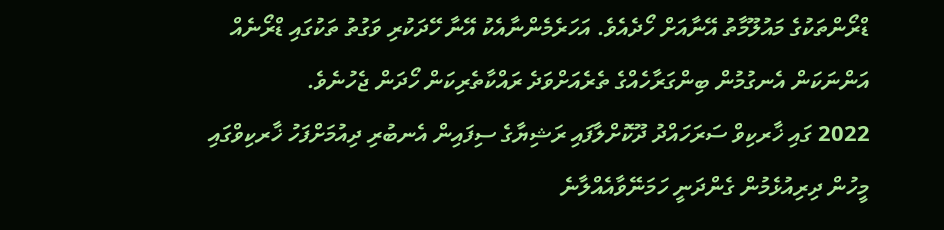ޑްރޯންތަކުގެ މައުލޫމާތު އޭނާއަށް ހޯދެއެވެ. އަހަރެމެންނާއެކު އޭނާ ހޭދަކުރި ވަގުތު ތަކުގައި ޑްރޯނެއް އަންނަކަން އެނގުމުން ބިންގަރާހެއްގެ ތެރެއަށްވަދެ ރައްކާތެރިކަން ހޯދަން ޖެހުނެވެ.
2022 ގައި ޚާރކިވް ސަރަހައްދު ދޫކޮށްލާފައި ރަޝިޔާގެ ސިފައިން އެނބުރި ދިއުމަށްފަހު ޚާރކިވްގައި މީހުން ދިރިއުޅެމުން ގެންދަނީ ހަމަނޭވާއެއްލާނެ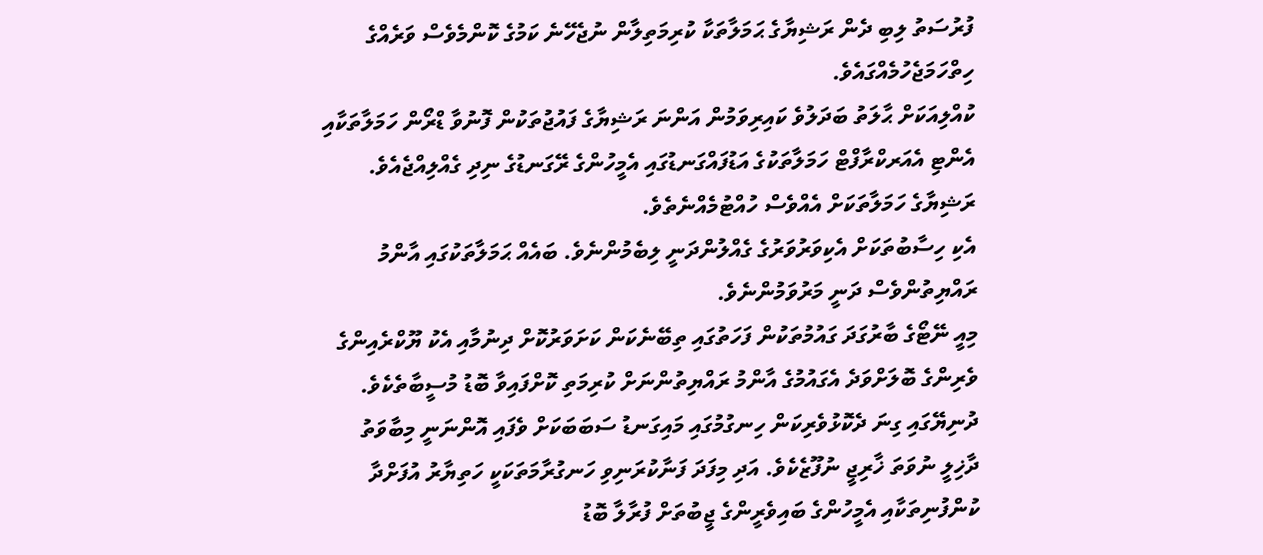ފުރުސަތު ލިބި ދެން ރަޝިޔާގެ ޙަމަލާތަކާ ކުރިމަތިލާން ނުޖެހޭނެ ކަމުގެ ކޮންމެވެސް ވަރެއްގެ ހިތްހަމަޖެހުމެއްގައެވެ.
ކުއްލިއަކަށް ޙާލަތު ބަދަލުވެ ކައިރިވަމުން އަންނަ ރަޝިޔާގެ ފައުޖުތަކުން ފޮނުވާ ޑްރޯން ހަމަލާތަކާއި އެންޓި އެއަރކްރާފްޓް ހަމަލާތަކުގެ އަޑުފައްގަނޑުގައި އެމީހުންގެ ރޭގަނޑުގެ ނިދި ގެއްލިއްޖެއެވެ. ރަޝިޔާގެ ހަމަލާތަކަށް އެއްވެސް ހުއްޓުމެއްނެތެވެ.
އެކި ހިސާބުތަކަށް އެކިވަރުވަރުގެ ގެއްލުންދަނީ ލިބެމުންނެވެ. ބައެއް ޙަމަލާތަކުގައި އާންމު ރައްޔިތުންވެސް ދަނީ މަރުވަމުންނެވެ.
މިއީ ނޭޓޯގެ ބާރުގަދަ ގައުމުތަކުން ފަހަތުގައި ތިބޭނެކަން ކަށަވަރުކޮށް ދިނުމާއި އެކު ޔޫކްރެއިންގެ ވެރިންގެ ބޮލަށްވަދެ އެގައުމުގެ އާންމު ރައްޔިތުންނަށް ކުރިމަތި ކޮށްފައިވާ ބޮޑު މުސީބާތެކެވެ.
ދުނިޔޭގައި ގިނަ ދެކޮޅުވެރިކަން ހިނގުމުގައި މައިގަނޑު ސަބަބަކަށް ވެފައި އޮންނަނީ މިބާވަތު ދާޚިލީ ނުވަތަ ޚާރިޖީ ނުފޫޒެކެވެ. އަދި މިފަދަ ފަނާކުރަނިވި ހަނގުރާމަތަކަކީ ހަތިޔާރު އުފަށްދާ ކުންފުނިތަކާއި އެމީހުންގެ ބައިވެރީންގެ ޖީބުތަށް ފުރާލާ ބޮޑު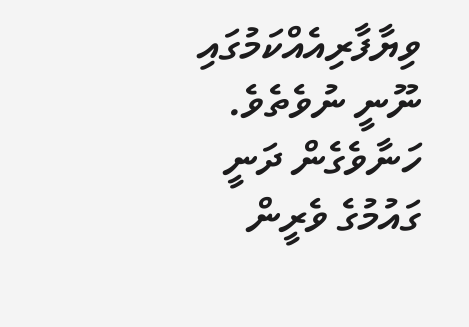ވިޔާފާރިއެއްކަމުގައި ނޫނީ ނުވެތެވެ. ހަނާވެގެން ދަނީ ގައުމުގެ ވެރީން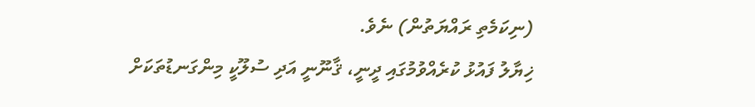(ނިކަމެތި ރައްޔަތުން) ނެވެ.
ޚިޔާލު ފައުޅު ކުރެއްވުމުގައި ދީނީ، ޤާނޫނީ އަދި ސުލޫކީ މިންގަނޑުތަކަށް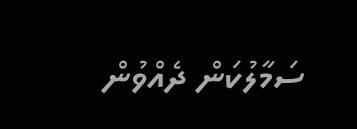ސަމާލުކަން ދެއްވުން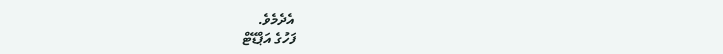އެދެމެވެ.
ފަހުގެ އަޕްޑޭޓް